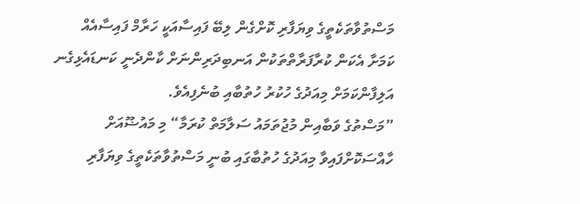މަސްތުވާތަކެތީގެ ވިޔަފާރި ކޮށްގެން ލިބޭ ފައިސާއަކީ ހަރާމް ފައިސާއެއް ކަމަށާ އެކަން ކުރާފަރާތްތަކުން އަނބިދަރިންނަށް ކާންދެނީ ކަނޑައެޅިގެނ އަލިފާންކަމަށް މިއަދުގެ ހުކުރު ހުތުބާއި ބުނެފިއެވެ.
”މަސްތުގެ ވަބާއިން މުޖުތަމައު ސަލާމަތް ކުރަމާ“ މި މައުޟޫއަށް ހާއްސަކޮށްފައިވާ މިއަދުގެ ހުތުބާގައި ބުނީ މަސްތުވާތަކެތީގެ ވިޔަފާރި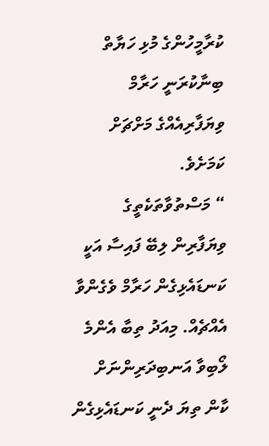ކުރާމީހުންގެ މުޅި ހަޔާތް ބިނާކުރަނީ ހަރާމް ވިޔަފާރިއެއްގެ މަށްޗަށް ކަމަށެވެ.
“ މަސްތުވާތަކެތީގެ ވިޔަފާރިން ލިބޭ ފައިސާ އަކީ ކަނޑައެޅިގެން ހަރާމް ވެގެންވާ އެއްޗެއް. މިއަދު ތިބާ އެންމެ ލޯބިވާ އަނބިދަރިންނަށް ކާން ތިޔަ ދެނީ ކަނޑައެޅިގެން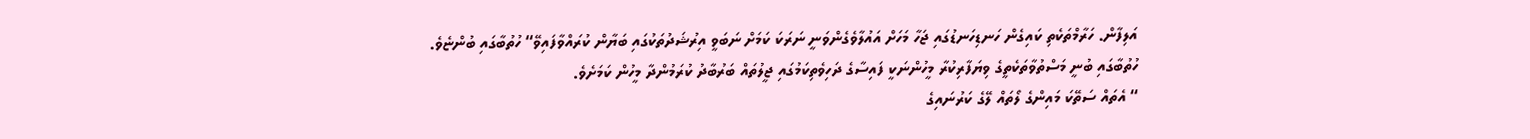އަލިފާން. ހަރާމްތަކެތި ކައިގެން ހަނޑިހަނޑުގައި ޖަހާ މަހަށް އައުލާވެގެންވަނީ ނަރަކަ ކަމަށް ނަބަވީ އިރުޝަދުތަކުގައި ބަޔާން ކުރައްވާފައިވޭ“ ހުތުބާގައި ބުންޏެވެ.
ހުތުބާގައި ބުނީ މަސްތުވާތަކެތީގެ ވިޔަފާރިކުރާ މީހުންނަކީ ފައިސާގެ ދަހިވެތިކަމުގައި ޖީލުތައް ބަރުބާދު ކުރަމުންދާ މީހުން ކަމަށެވެ.
“ އެތައް ސަތޭކަ މައިންގެ ލޯތައް ލޭގެ ކަރުނައިގެ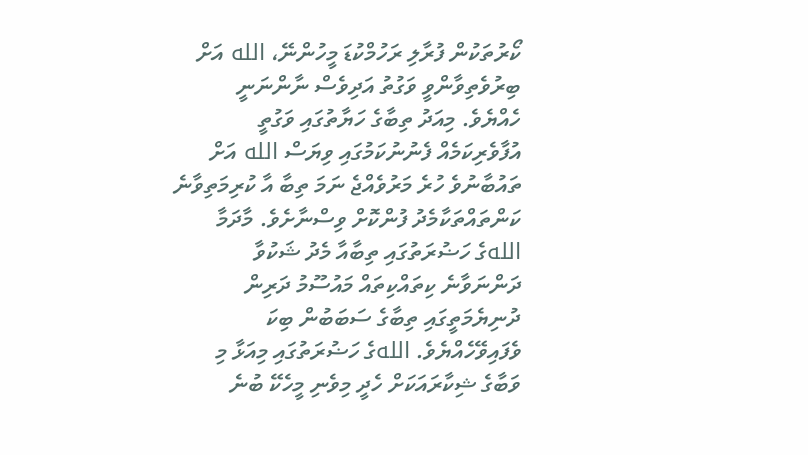ކޯރުތަކުން ފުރާލި ރަހުމްކުޑަ މީހުންނޭ، الله އަށް ބިރުވެތިވާންވީ ވަގުތު އަދިވެސް ނާންނަނީ ހެއްޔެވެ. މިއަދު ތިބާގެ ހަޔާތުގައި ވަގުތީ އުފާވެރިކަމެއް ފެނުނުކަމުގައި ވިޔަސް الله އަށް ތައުބާނުވެ ހުރެ މަރުވެއްޖެ ނަމަ ތިބާ އާ ކުރިމަތިވާނެ ކަންތައްތަކާމެދު ފުންކޮށް ވިސްނާށެވެ. މާދަމާ اللهގެ ހަޟުރަތުގައި ތިބާއާ މެދު ޝަކުވާ ދަންނަވާނެ ކިތައްކިތައް މައުސޫމު ދަރިން ދުނިޔެމަތީގައި ތިބާގެ ސަބަބުން ބިކަ ވެފައިވޭހެއްޔެވެ. اللهގެ ހަޟުރަތުގައި މިއަޅާ މި ވަބާގެ ޝިކާރައަކަށް ހެދީ މިވެނި މީހެކޭ ބުނެ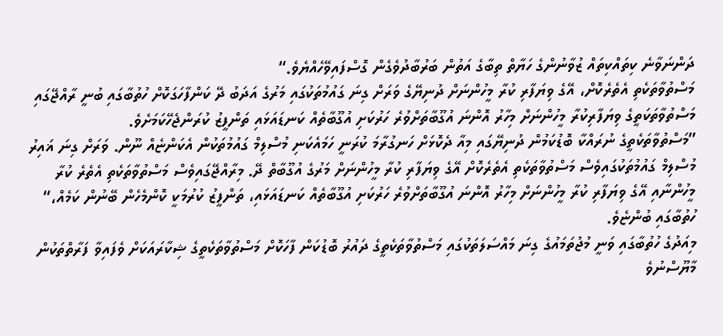ދަންނަވާނެ ކިތައްކިތައް ޒުވާނުންގެ ހަޔާތް ތިބާގެ އަތުން ބަރުބާދުވެގެން ގޮސްފައިވޭހެއްޔެވެ.“
މަސްތުވާތަކެތި އެތެރެކޮށް، އޭގެ ވިޔަފާރި ކުރާ މީހުންނަށް ދުނިޔޭގެ ވަރަށް ގިނަ ގައުމުތަކުގައި މަރުގެ އަދަބު ދޭ ކަންފާހަގަކޮށް ހުތުބާގައި ބުނީ ރާއްޖޭގައި މަސްތުވާތަކަތީގެ ވިޔަފާރިކުރާ މީހުންނަށް މިހާރު އޮންނަ އުގޫބާތަށްވުރެ ހަރުކަށި އުގޫބާތެއް ކަނޑައަޅައި ތަންފީޒު ކުރަންޖެހޭކަމަށެވެ.
”މަސްތުވާތަކެތީގެ ނުރައްކާ ބޮޑުކަމުން ދުނިޔޭގައި މިއާ ދެކޮޅަށް ހަނގުރާމަ ކުރަނީ ހަމައެކަނި މުސްލިމް ގައުމުތަކުން އެކަންޏެއް ނޫން. ވަރަށް ގިނަ ޣައިރު މުސްލިމް ގައުމުތަކުގައިވެސް މަސްތުވާތަކެތި އެތެރެކޮށް އޭގެ ވިޔަފާރި ކުރާ މީހުންނަށް މަރުގެ އުގޫބާތް ދޭ. މިރާއްޖޭގައިވެސް މަސްތުވާތަކެތި އެތެރެ ކުރާ މީހުންނާއި އޭގެ ވިޔަފާރި ކުރާ މީހުންނަށް މިހާރު އޮންނަ އުގޫބާތަށްވުރެ ހަރުކަށި އުގޫބާތެއް ކަނޑައަޅައި، ތަންފީޒު ކުރުމަކީ ކޮންމެހެން ބޭނުން ކަމެއް،“ ހުތުބާގައި ބުންޏެވެ.
މިއަދުގެ ހުތުބާގައި ވަނީ މުޖުތަމައުގެ ގިނަ މައްސަލަތަކުގައި މަސްތުވާތަކެތީގެ ދައުރު ބޮޑުކަން ފާހަކޮށް މަސްތުވާތަކެތީގެ ޝިކާރައަކަށް ވެފައިވާ ފަރާތްތަކުން މާޔޫސްނުވެ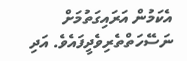އެކަމުން އަރައިގަތުމަށް ނަސޭހަތްތެރިވެދީފައެވެ. އަދި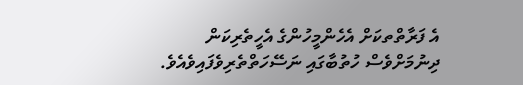އެ ފަރާތްތކަށް އެހެންމީހުންގެ އެހީތެރިކަން ދިނުމަށްވެސް ހުތުބާގައި ނަސޭހަތްތެރިވެފައިވެއެވެ.